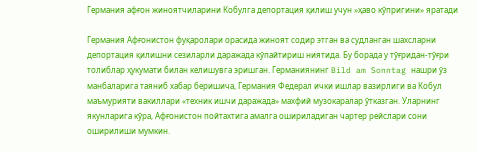Германия афғон жиноятчиларини Кобулга депортация қилиш учун »ҳаво кўпригини» яратади

Германия Афғонистон фуқаролари орасида жиноят содир этган ва судланган шахсларни депортация қилишни сезиларли даражада кўпайтириш ниятида. Бу борада у тўғридан-тўғри толиблар ҳукумати билан келишувга эришган. Германиянинг Bild am Sonntag нашри ўз манбаларига таяниб хабар беришича, Германия Федерал ички ишлар вазирлиги ва Кобул маъмурияти вакиллари «техник ишчи даражада» махфий музокаралар ўтказган. Уларнинг якунларига кўра, Афғонистон пойтахтига амалга ошириладиган чартер рейслари сони оширилиши мумкин.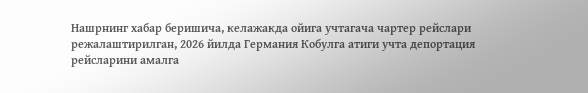Нашрнинг хабар беришича, келажакда ойига учтагача чартер рейслари режалаштирилган, 2026 йилда Германия Кобулга атиги учта депортация рейсларини амалга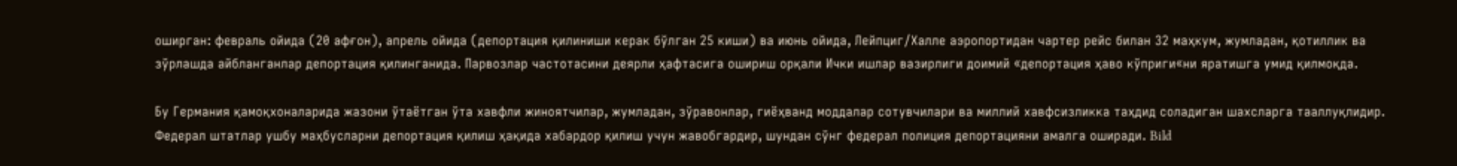оширган: февраль ойида (20 афғон), апрель ойида (депортация қилиниши керак бўлган 25 киши) ва июнь ойида, Лейпциг/Халле аэропортидан чартер рейс билан 32 маҳкум, жумладан, қотиллик ва зўрлашда айбланганлар депортация қилинганида. Парвозлар частотасини деярли ҳафтасига ошириш орқали Ички ишлар вазирлиги доимий «депортация ҳаво кўприги«ни яратишга умид қилмоқда.

Бу Германия қамоқхоналарида жазони ўтаётган ўта хавфли жиноятчилар, жумладан, зўравонлар, гиёҳванд моддалар сотувчилари ва миллий хавфсизликка таҳдид соладиган шахсларга тааллуқлидир. Федерал штатлар ушбу маҳбусларни депортация қилиш ҳақида хабардор қилиш учун жавобгардир, шундан сўнг федерал полиция депортацияни амалга оширади. Bild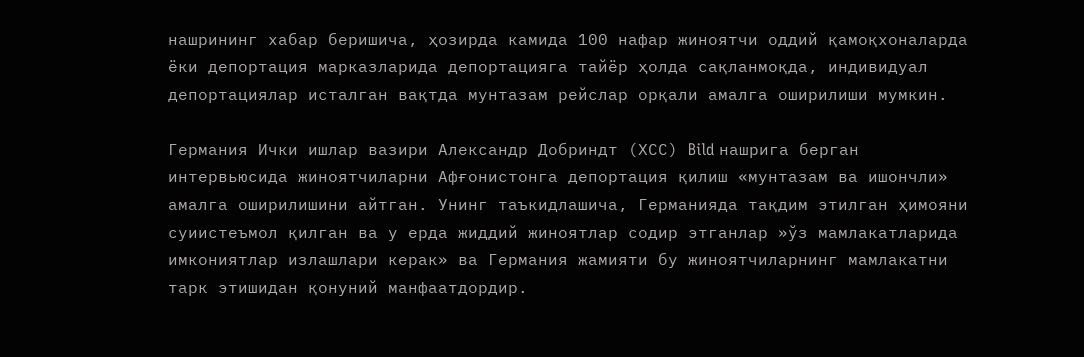нашрининг хабар беришича, ҳозирда камида 100 нафар жиноятчи оддий қамоқхоналарда ёки депортация марказларида депортацияга тайёр ҳолда сақланмоқда, индивидуал депортациялар исталган вақтда мунтазам рейслар орқали амалга оширилиши мумкин.

Германия Ички ишлар вазири Александр Добриндт (ХСС) Bild нашрига берган интервьюсида жиноятчиларни Афғонистонга депортация қилиш «мунтазам ва ишончли» амалга оширилишини айтган. Унинг таъкидлашича, Германияда тақдим этилган ҳимояни суиистеъмол қилган ва у ерда жиддий жиноятлар содир этганлар »ўз мамлакатларида имкониятлар излашлари керак» ва Германия жамияти бу жиноятчиларнинг мамлакатни тарк этишидан қонуний манфаатдордир.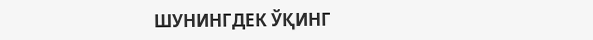ШУНИНГДЕК ЎҚИНГ